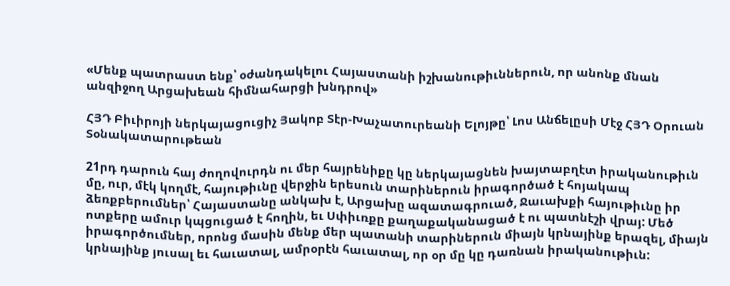«Մենք պատրաստ ենք՝ օժանդակելու Հայաստանի իշխանութիւններուն, որ անոնք մնան անզիջող Արցախեան հիմնահարցի խնդրով»

ՀՅԴ Բիւիրոյի ներկայացուցիչ Յակոբ Տէր-Խաչատուրեանի Ելոյթը՝ Լոս Անճելըսի Մէջ ՀՅԴ Օրուան Տօնակատարութեան

21րդ դարուն հայ ժողովուրդն ու մեր հայրենիքը կը ներկայացնեն խայտաբղէտ իրականութիւն մը, ուր, մէկ կողմէ, հայութիւնը վերջին երեսուն տարիներուն իրագործած է հոյակապ ձեռքբերումներ՝ Հայաստանը անկախ է, Արցախը ազատագրուած, Ջաւախքի հայութիւնը իր ոտքերը ամուր կպցուցած է հողին, եւ Սփիւռքը քաղաքականացած է ու պատնէշի վրայ: Մեծ իրագործումներ, որոնց մասին մենք մեր պատանի տարիներուն միայն կրնայինք երազել, միայն կրնայինք յուսալ եւ հաւատալ, ամրօրէն հաւատալ, որ օր մը կը դառնան իրականութիւն: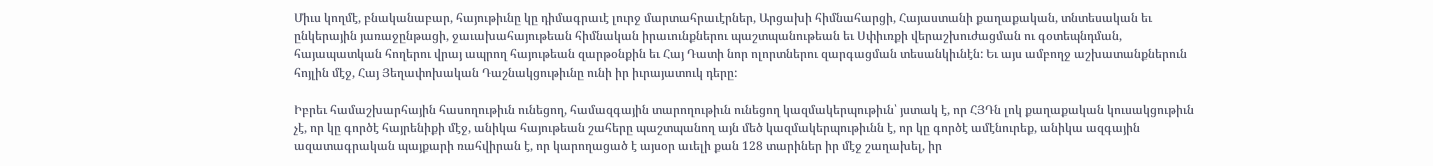Միւս կողմէ, բնականաբար, հայութիւնը կը դիմագրաւէ լուրջ մարտահրաւէրներ, Արցախի հիմնահարցի, Հայաստանի քաղաքական, տնտեսական եւ ընկերային յառաջընթացի, ջաւախահայութեան հիմնական իրաւունքներու պաշտպանութեան եւ Սփիւռքի վերաշխուժացման ու գօտեպնդման, հայապատկան հողերու վրայ ապրող հայութեան զարթօնքին եւ Հայ Դատի նոր ոլորտներու զարգացման տեսանկիւնէն: Եւ այս ամբողջ աշխատանքներուն հոյլին մէջ, Հայ Յեղափոխական Դաշնակցութիւնը ունի իր իւրայատուկ դերը:

Իբրեւ համաշխարհային հասողութիւն ունեցող, համազգային տարողութիւն ունեցող կազմակերպութիւն՝ յստակ է, որ ՀՅԴն լոկ քաղաքական կուսակցութիւն չէ, որ կը գործէ հայրենիքի մէջ, անիկա հայութեան շահերը պաշտպանող այն մեծ կազմակերպութիւնն է, որ կը գործէ ամէնուրեք, անիկա ազգային ազատագրական պայքարի ռահվիրան է, որ կարողացած է այսօր աւելի քան 128 տարիներ իր մէջ շաղախել, իր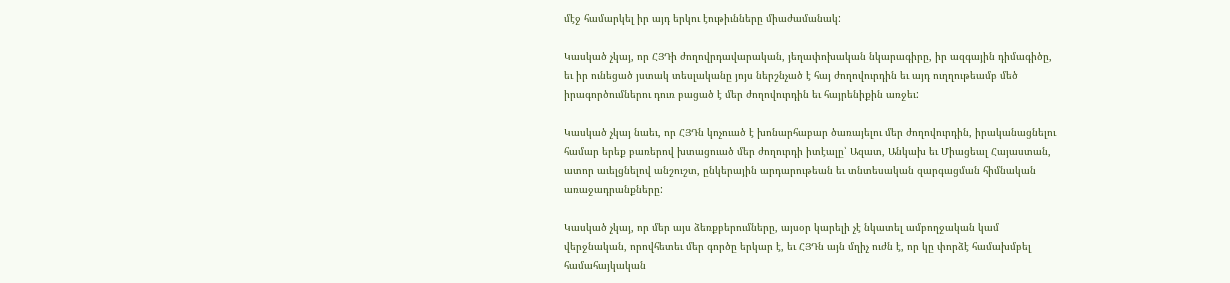մէջ համարկել իր այդ երկու էութիւնները միաժամանակ:

Կասկած չկայ, որ ՀՅԴի ժողովրդավարական, յեղափոխական նկարագիրը, իր ազգային դիմագիծը, եւ իր ունեցած յստակ տեսլականը յոյս ներշնչած է հայ ժողովուրդին եւ այդ ուղղութեամբ մեծ իրագործումներու դուռ բացած է մեր ժողովուրդին եւ հայրենիքին առջեւ:

Կասկած չկայ նաեւ, որ ՀՅԴն կոչուած է խոնարհաբար ծառայելու մեր ժողովուրդին, իրականացնելու համար երեք բառերով խտացուած մեր ժողուրդի իտէալը՝ Ազատ, Անկախ եւ Միացեալ Հայաստան, ատոր աւելցնելով անշուշտ, ընկերային արդարութեան եւ տնտեսական զարգացման հիմնական առաջադրանքները:

Կասկած չկայ, որ մեր այս ձեռքբերումները, այսօր կարելի չէ նկատել ամբողջական կամ վերջնական, որովհետեւ մեր գործը երկար է, եւ ՀՅԴն այն մղիչ ուժն է, որ կը փորձէ համախմբել համահայկական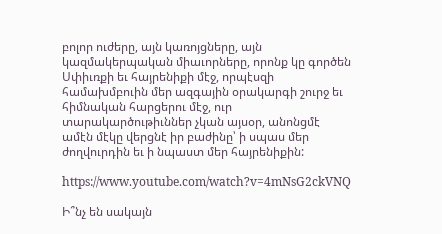բոլոր ուժերը, այն կառոյցները, այն կազմակերպական միաւորները, որոնք կը գործեն Սփիւռքի եւ հայրենիքի մէջ, որպէսզի համախմբուին մեր ազգային օրակարգի շուրջ եւ հիմնական հարցերու մէջ, ուր տարակարծութիւններ չկան այսօր, անոնցմէ ամէն մէկը վերցնէ իր բաժինը՝ ի սպաս մեր ժողվուրդին եւ ի նպաստ մեր հայրենիքին:

https://www.youtube.com/watch?v=4mNsG2ckVNQ

Ի՞նչ են սակայն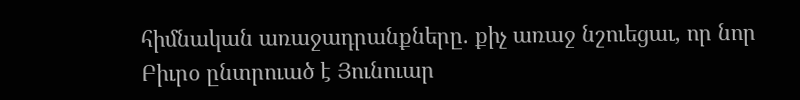հիմնական առաջադրանքները. քիչ առաջ նշուեցաւ, որ նոր Բիւրօ ընտրուած է Յունուար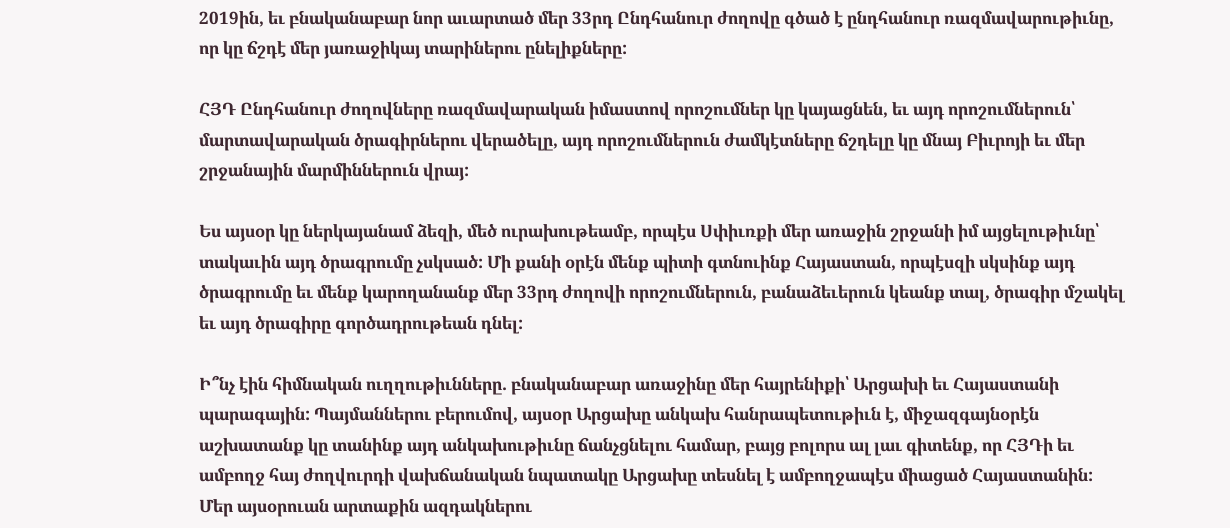2019ին, եւ բնականաբար նոր աւարտած մեր 33րդ Ընդհանուր ժողովը գծած է ընդհանուր ռազմավարութիւնը, որ կը ճշդէ մեր յառաջիկայ տարիներու ընելիքները:

ՀՅԴ Ընդհանուր ժողովները ռազմավարական իմաստով որոշումներ կը կայացնեն, եւ այդ որոշումներուն՝ մարտավարական ծրագիրներու վերածելը, այդ որոշումներուն ժամկէտները ճշդելը կը մնայ Բիւրոյի եւ մեր շրջանային մարմիններուն վրայ:

Ես այսօր կը ներկայանամ ձեզի, մեծ ուրախութեամբ, որպէս Սփիւռքի մեր առաջին շրջանի իմ այցելութիւնը՝ տակաւին այդ ծրագրումը չսկսած: Մի քանի օրէն մենք պիտի գտնուինք Հայաստան, որպէսզի սկսինք այդ ծրագրումը եւ մենք կարողանանք մեր 33րդ ժողովի որոշումներուն, բանաձեւերուն կեանք տալ, ծրագիր մշակել եւ այդ ծրագիրը գործադրութեան դնել:

Ի՞նչ էին հիմնական ուղղութիւնները. բնականաբար առաջինը մեր հայրենիքի՝ Արցախի եւ Հայաստանի պարագային: Պայմաններու բերումով, այսօր Արցախը անկախ հանրապետութիւն է, միջազգայնօրէն աշխատանք կը տանինք այդ անկախութիւնը ճանչցնելու համար, բայց բոլորս ալ լաւ գիտենք, որ ՀՅԴի եւ ամբողջ հայ ժողվուրդի վախճանական նպատակը Արցախը տեսնել է ամբողջապէս միացած Հայաստանին: Մեր այսօրուան արտաքին ազդակներու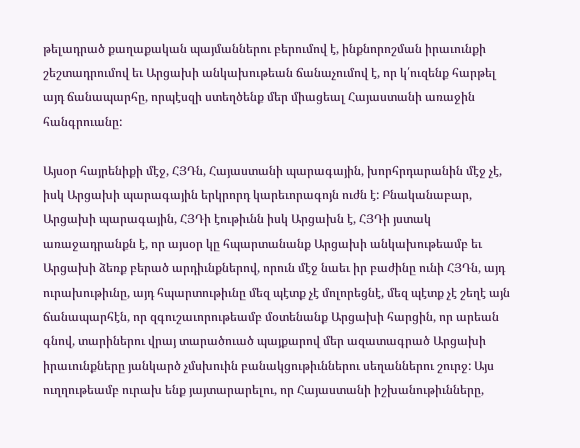թելադրած քաղաքական պայմաններու բերումով է, ինքնորոշման իրաւունքի շեշտադրումով եւ Արցախի անկախութեան ճանաչումով է, որ կ՛ուզենք հարթել այդ ճանապարհը, որպէսզի ստեղծենք մեր միացեալ Հայաստանի առաջին հանգրուանը:

Այսօր հայրենիքի մէջ, ՀՅԴն, Հայաստանի պարագային, խորհրդարանին մէջ չէ, իսկ Արցախի պարագային երկրորդ կարեւորագոյն ուժն է: Բնականաբար, Արցախի պարագային, ՀՅԴի էութիւնն իսկ Արցախն է, ՀՅԴի յստակ առաջադրանքն է, որ այսօր կը հպարտանանք Արցախի անկախութեամբ եւ Արցախի ձեռք բերած արդիւնքներով, որուն մէջ նաեւ իր բաժինը ունի ՀՅԴն, այդ ուրախութիւնը, այդ հպարտութիւնը մեզ պէտք չէ մոլորեցնէ, մեզ պէտք չէ շեղէ այն ճանապարհէն, որ զգուշաւորութեամբ մօտենանք Արցախի հարցին, որ արեան գնով, տարիներու վրայ տարածուած պայքարով մեր ազատագրած Արցախի իրաւունքները յանկարծ չմսխուին բանակցութիւններու սեղաններու շուրջ: Այս ուղղութեամբ ուրախ ենք յայտարարելու, որ Հայաստանի իշխանութիւնները,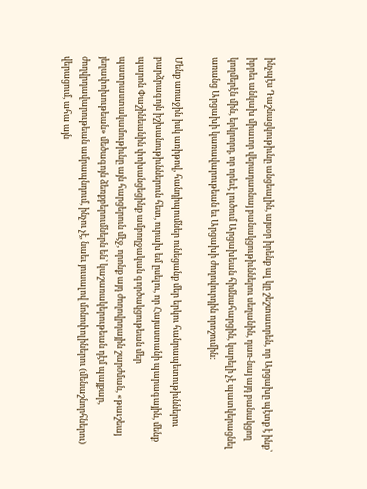ինչպէս Դաշնացկութիւնը անցեալին, այսօր իրենք ալ կը շեշտաւորեն, որ Արցախը պէտք է ինք՝ իբրեւ անկախ միաւոր վերադառնայ բանակցութիւններու սեղանին, դառ-նայ այդ բանակցող կողմերէն մին, երկրորդ, որ որեւէ լուծում Արցախեան հիմնահարցին, կարելի չէ պատկերացնել առանց Արցախի կառավարութեան եւ Արցախի ժողովուրդին որոշումին:

Մենք առաջին իսկ առիթով, հանդիպումներ ունեցանք մեր երկու հանրապետութիւններու բարձրագոյն իշխանութիւններուն հետ, ուրախ եմ ըսելու, որ Հայաստանի պարագային, մենք պարոն Փաշինեանին փոխանցեցինք ամբողջական գործակցութեան մեր պատրաստակամութիւնը այն հարցերուն մէջ, որոնք այդ ժողովրդային շարժման, «թաւշեայ յեղափոխութեան» մեծագոյն ձեռքբերումներն են՝ կաշառակերութեան դէմ պայքար, ժողվրդավարութեան ամրապնդում, ինչու չէ, նաեւ յուսալով մոնոփոլիներու (մենաշնորհներու) վերացում, ահա այն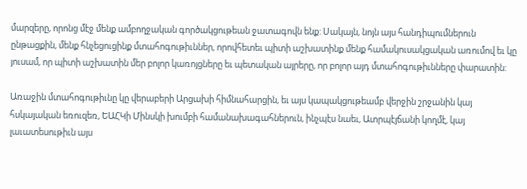մարզերը, որոնց մէջ մենք ամբողջական գործակցութեան ջատագովն ենք: Սակայն, նոյն այս հանդիպումներուն ընթացքին, մենք հնչեցուցինք մտահոգութիւններ, որովհետեւ պիտի աշխատինք մենք համակուսակցական առումով եւ կը յուսամ, որ պիտի աշխատին մեր բոլոր կառոյցները եւ պետական այրերը, որ բոլոր այդ մտահոգութիւնները փարատին:

Առաջին մտահոգութիւնը կը վերաբերի Արցախի հիմնահարցին, եւ այս կապակցութեամբ վերջին շրջանին կայ հսկայական եռուզեռ, ԵԱՀԿի Մինսկի խումբի համանախագահներուն, ինչպէս նաեւ, Ատրպէյճանի կողմէ, կայ լաւատեսութիւն այս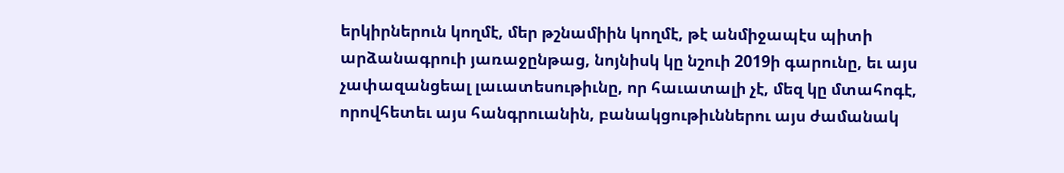երկիրներուն կողմէ, մեր թշնամիին կողմէ, թէ անմիջապէս պիտի արձանագրուի յառաջընթաց, նոյնիսկ կը նշուի 2019ի գարունը, եւ այս չափազանցեալ լաւատեսութիւնը, որ հաւատալի չէ, մեզ կը մտահոգէ, որովհետեւ այս հանգրուանին, բանակցութիւններու այս ժամանակ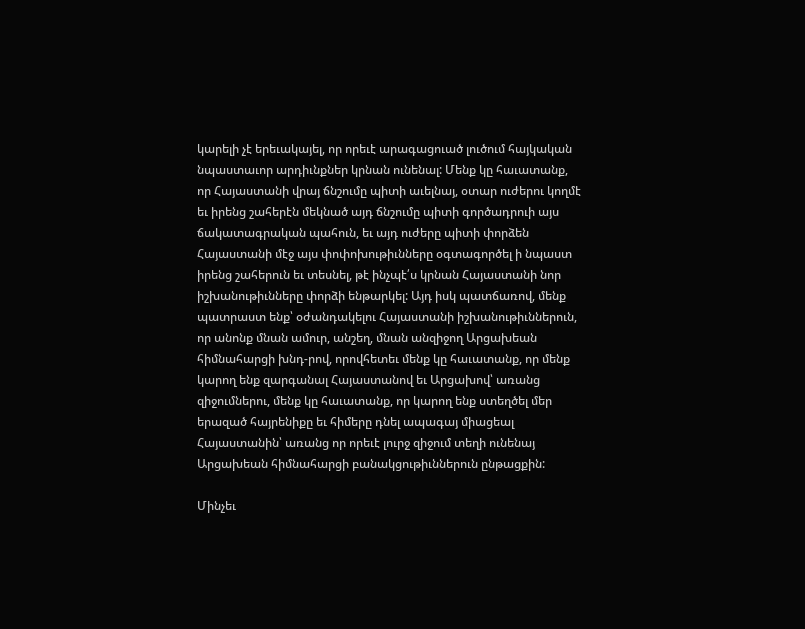կարելի չէ երեւակայել, որ որեւէ արագացուած լուծում հայկական նպաստաւոր արդիւնքներ կրնան ունենալ: Մենք կը հաւատանք, որ Հայաստանի վրայ ճնշումը պիտի աւելնայ, օտար ուժերու կողմէ եւ իրենց շահերէն մեկնած այդ ճնշումը պիտի գործադրուի այս ճակատագրական պահուն, եւ այդ ուժերը պիտի փորձեն Հայաստանի մէջ այս փոփոխութիւնները օգտագործել ի նպաստ իրենց շահերուն եւ տեսնել, թէ ինչպէ՛ս կրնան Հայաստանի նոր իշխանութիւնները փորձի ենթարկել: Այդ իսկ պատճառով, մենք պատրաստ ենք՝ օժանդակելու Հայաստանի իշխանութիւններուն, որ անոնք մնան ամուր, անշեղ, մնան անզիջող Արցախեան հիմնահարցի խնդ-րով, որովհետեւ մենք կը հաւատանք, որ մենք կարող ենք զարգանալ Հայաստանով եւ Արցախով՝ առանց զիջումներու, մենք կը հաւատանք, որ կարող ենք ստեղծել մեր երազած հայրենիքը եւ հիմերը դնել ապագայ միացեալ Հայաստանին՝ առանց որ որեւէ լուրջ զիջում տեղի ունենայ Արցախեան հիմնահարցի բանակցութիւններուն ընթացքին:

Մինչեւ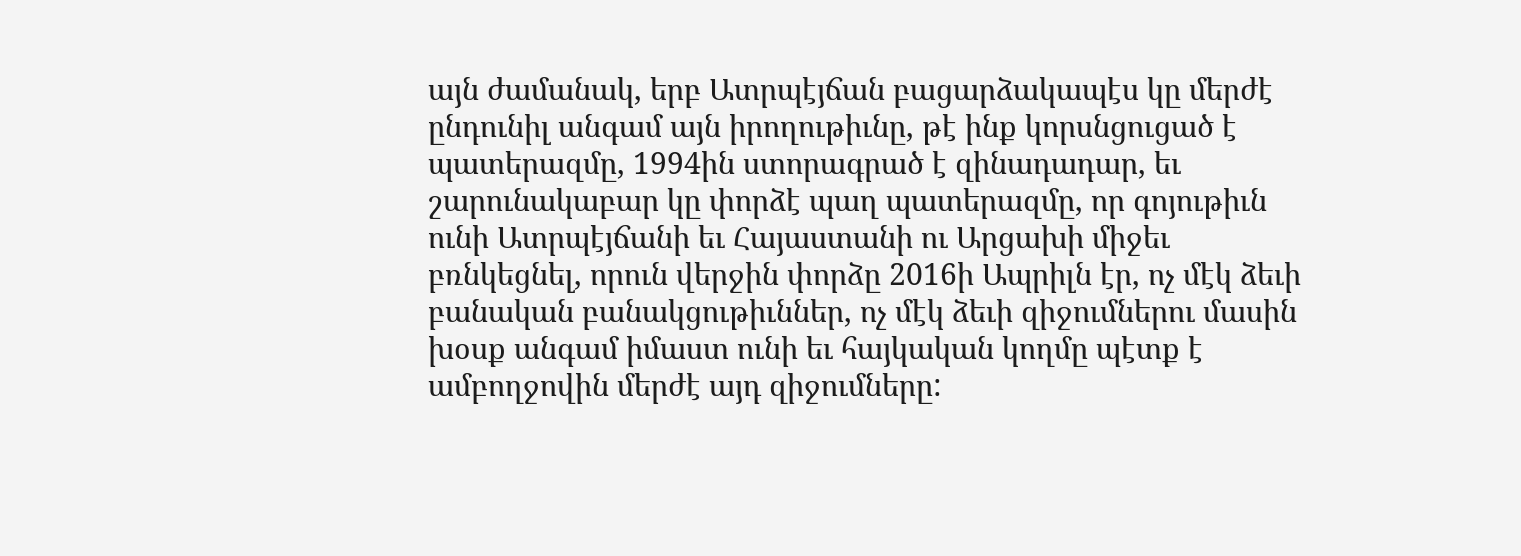այն ժամանակ, երբ Ատրպէյճան բացարձակապէս կը մերժէ ընդունիլ անգամ այն իրողութիւնը, թէ ինք կորսնցուցած է պատերազմը, 1994ին ստորագրած է զինադադար, եւ շարունակաբար կը փորձէ պաղ պատերազմը, որ գոյութիւն ունի Ատրպէյճանի եւ Հայաստանի ու Արցախի միջեւ բռնկեցնել, որուն վերջին փորձը 2016ի Ապրիլն էր, ոչ մէկ ձեւի բանական բանակցութիւններ, ոչ մէկ ձեւի զիջումներու մասին խօսք անգամ իմաստ ունի եւ հայկական կողմը պէտք է ամբողջովին մերժէ այդ զիջումները: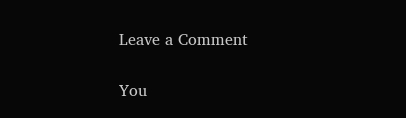Leave a Comment

You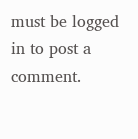must be logged in to post a comment.